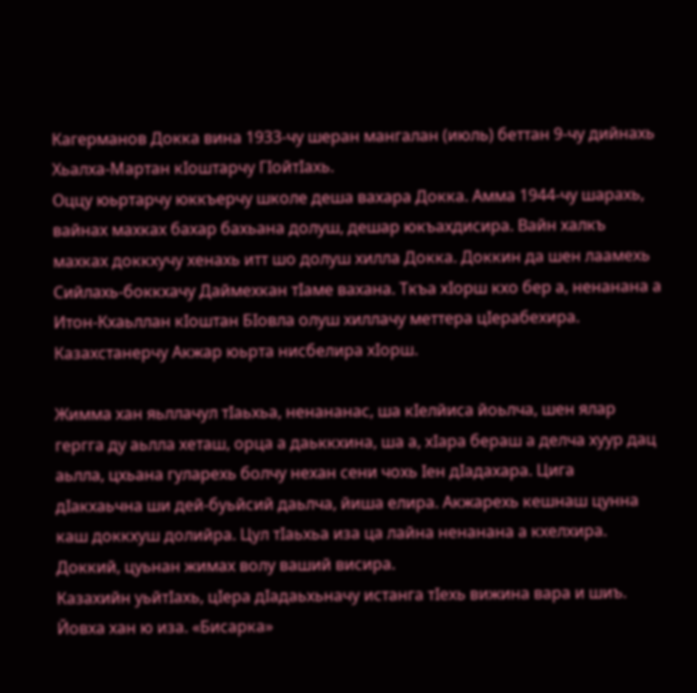Кагерманов Докка вина 1933-чу шеран мангалан (июль) беттан 9-чу дийнахь Хьалха-Мартан кIоштарчу ГIойтIахь.
Оццу юьртарчу юккъерчу школе деша вахара Докка. Амма 1944-чу шарахь, вайнах махках бахар бахьана долуш, дешар юкъахдисира. Вайн халкъ махках доккхучу хенахь итт шо долуш хилла Докка. Доккин да шен лаамехь Сийлахь-боккхачу Даймехкан тIаме вахана. Ткъа хIорш кхо бер а, ненанана а Итон-Кхаьллан кIоштан БIовла олуш хиллачу меттера цIерабехира. Казахстанерчу Акжар юьрта нисбелира хIорш.

Жимма хан яьллачул тIаьхьа, ненананас, ша кIелйиса йоьлча, шен ялар гергга ду аьлла хеташ, орца а даьккхина, ша а, хIара бераш а делча хуур дац аьлла, цхьана гуларехь болчу нехан сени чохь Iен дIадахара. Цига дIакхаьчна ши дей-буьйсий даьлча, йиша елира. Акжарехь кешнаш цунна каш доккхуш долийра. Цул тIаьхьа иза ца лайна ненанана а кхелхира. Доккий, цуьнан жимах волу ваший висира.
Казахийн уьйтIахь, цIера дIадаьхьначу истанга тIехь вижина вара и шиъ. Йовха хан ю иза. «Бисарка»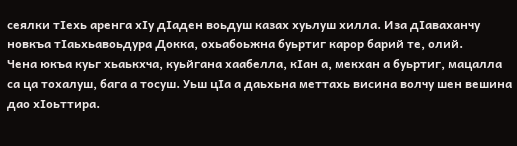сеялки тIехь аренга хIу дIаден воьдуш казах хуьлуш хилла. Иза дIаваханчу новкъа тIаьхьавоьдура Докка, охьабоьжна буьртиг карор барий те, олий.
Чена юкъа куьг хьаькхча, куьйгана хаабелла, кIан а, мекхан а буьртиг, мацалла са ца тохалуш, бага а тосуш. Уьш цIа а даьхьна меттахь висина волчу шен вешина дао хIоьттира.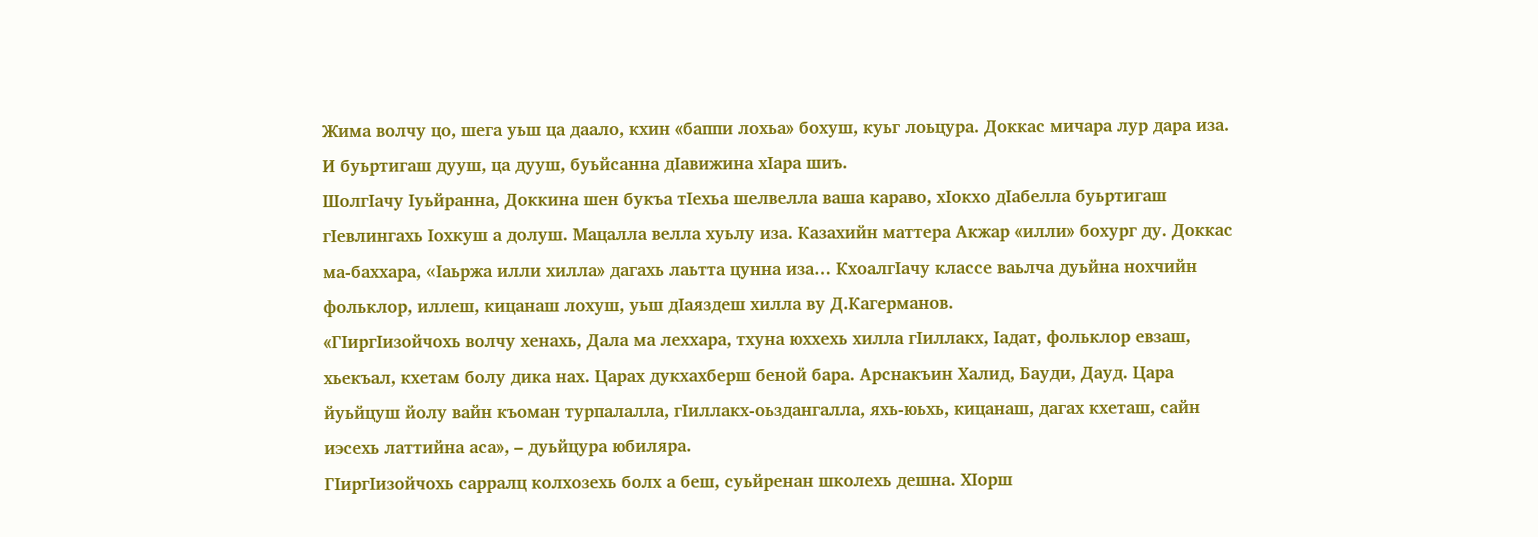Жима волчу цо, шега уьш ца даало, кхин «баппи лохьа» бохуш, куьг лоьцура. Доккас мичара лур дара иза. И буьртигаш дууш, ца дууш, буьйсанна дIавижина хIара шиъ.
ШолгIачу Iуьйранна, Доккина шен букъа тIехьа шелвелла ваша караво, хIокхо дIабелла буьртигаш гIевлингахь Iохкуш а долуш. Мацалла велла хуьлу иза. Казахийн маттера Акжар «илли» бохург ду. Доккас ма-баххара, «Iаьржа илли хилла» дагахь лаьтта цунна иза… КхоалгIачу классе ваьлча дуьйна нохчийн фольклор, иллеш, кицанаш лохуш, уьш дIаяздеш хилла ву Д.Кагерманов.
«ГIиргIизойчохь волчу хенахь, Дала ма леххара, тхуна юххехь хилла гIиллакх, Iадат, фольклор евзаш, хьекъал, кхетам болу дика нах. Царах дукхахберш беной бара. Арснакъин Халид, Бауди, Дауд. Цара йуьйцуш йолу вайн къоман турпалалла, гIиллакх-оьздангалла, яхь-юьхь, кицанаш, дагах кхеташ, сайн иэсехь латтийна аса», – дуьйцура юбиляра.
ГIиргIизойчохь сарралц колхозехь болх а беш, суьйренан школехь дешна. ХIорш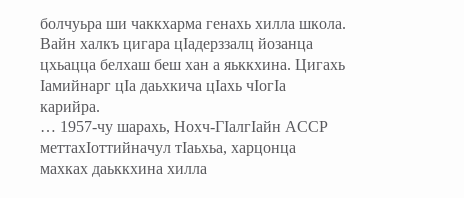болчуьра ши чаккхарма генахь хилла школа. Вайн халкъ цигара цIадерззалц йозанца цхьацца белхаш беш хан а яьккхина. Цигахь Iамийнарг цIа даьхкича цIахь чIогIа карийра.
… 1957-чу шарахь, Нохч-ГIалгIайн АССР меттахIоттийначул тIаьхьа, харцонца махках даьккхина хилла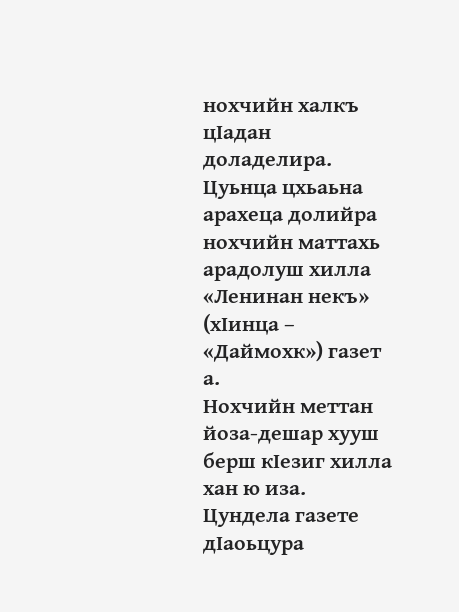нохчийн халкъ цIадан доладелира. Цуьнца цхьаьна арахеца долийра нохчийн маттахь арадолуш хилла «Ленинан некъ» (хIинца – «Даймохк») газет а.
Нохчийн меттан йоза-дешар хууш берш кIезиг хилла хан ю иза. Цундела газете дIаоьцура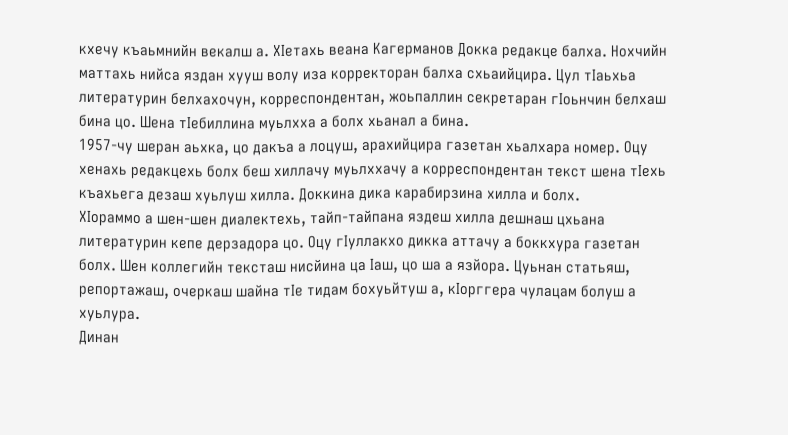кхечу къаьмнийн векалш а. ХIетахь веана Кагерманов Докка редакце балха. Нохчийн маттахь нийса яздан хууш волу иза корректоран балха схьаийцира. Цул тIаьхьа литературин белхахочун, корреспондентан, жоьпаллин секретаран гIоьнчин белхаш бина цо. Шена тIебиллина муьлхха а болх хьанал а бина.
1957-чу шеран аьхка, цо дакъа а лоцуш, арахийцира газетан хьалхара номер. Оцу хенахь редакцехь болх беш хиллачу муьлххачу а корреспондентан текст шена тIехь къахьега дезаш хуьлуш хилла. Доккина дика карабирзина хилла и болх.
ХIораммо а шен-шен диалектехь, тайп-тайпана яздеш хилла дешнаш цхьана литературин кепе дерзадора цо. Оцу гIуллакхо дикка аттачу а боккхура газетан болх. Шен коллегийн тексташ нисйина ца Iаш, цо ша а язйора. Цуьнан статьяш, репортажаш, очеркаш шайна тIе тидам бохуьйтуш а, кIорггера чулацам болуш а хуьлура.
Динан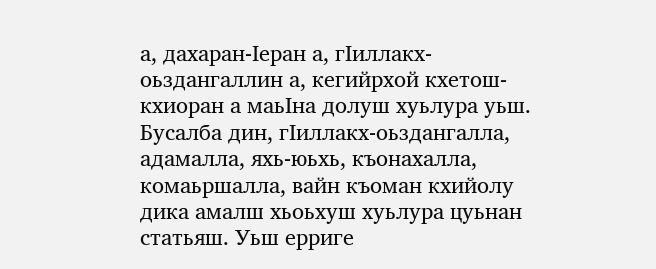а, дахаран-Iеран а, гIиллакх-оьздангаллин а, кегийрхой кхетош-кхиоран а маьIна долуш хуьлура уьш. Бусалба дин, гIиллакх-оьздангалла, адамалла, яхь-юьхь, къонахалла, комаьршалла, вайн къоман кхийолу дика амалш хьоьхуш хуьлура цуьнан статьяш. Уьш ерриге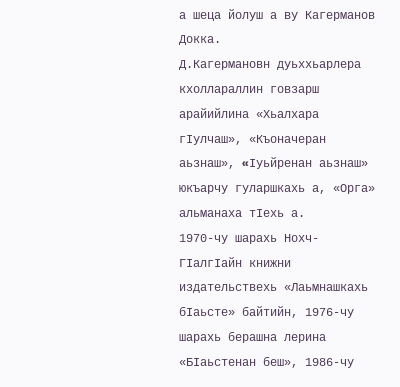а шеца йолуш а ву Кагерманов Докка.
Д.Кагермановн дуьххьарлера кхоллараллин говзарш арайийлина «Хьалхара гIулчаш», «Къоначеран аьзнаш», «Iуьйренан аьзнаш» юкъарчу гуларшкахь а, «Орга» альманаха тIехь а.
1970-чу шарахь Нохч-ГIалгIайн книжни издательствехь «Лаьмнашкахь бIаьсте» байтийн, 1976-чу шарахь берашна лерина «БIаьстенан беш», 1986-чу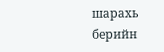шарахь берийн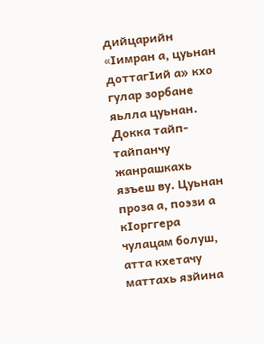дийцарийн «Iимран а, цуьнан доттагIий а» кхо гулар зорбане яьлла цуьнан. Докка тайп-тайпанчу жанрашкахь язъеш ву. Цуьнан проза а, поэзи а кIорггера чулацам болуш, атта кхетачу маттахь язйина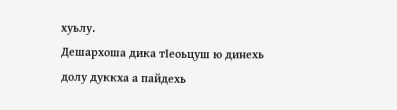хуьлу.
Дешархоша дика тIеоьцуш ю динехь долу дуккха а пайдехь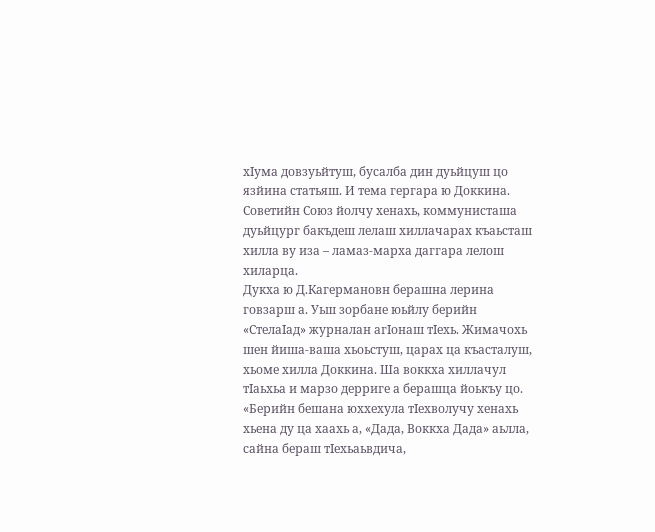хIума довзуьйтуш, бусалба дин дуьйцуш цо язйина статьяш. И тема гергара ю Доккина. Советийн Союз йолчу хенахь, коммунисташа дуьйцург бакъдеш лелаш хиллачарах къаьсташ хилла ву иза – ламаз-марха даггара лелош хиларца.
Дукха ю Д.Кагермановн берашна лерина говзарш а. Уьш зорбане юьйлу берийн «СтелаIад» журналан агIонаш тIехь. Жимачохь шен йиша-ваша хьоьстуш, царах ца къасталуш, хьоме хилла Доккина. Ша воккха хиллачул тIаьхьа и марзо дерриге а берашца йоькъу цо.
«Берийн бешана юххехула тIехволучу хенахь хьена ду ца хаахь а, «Дада, Воккха Дада» аьлла, сайна бераш тIехьаьвдича,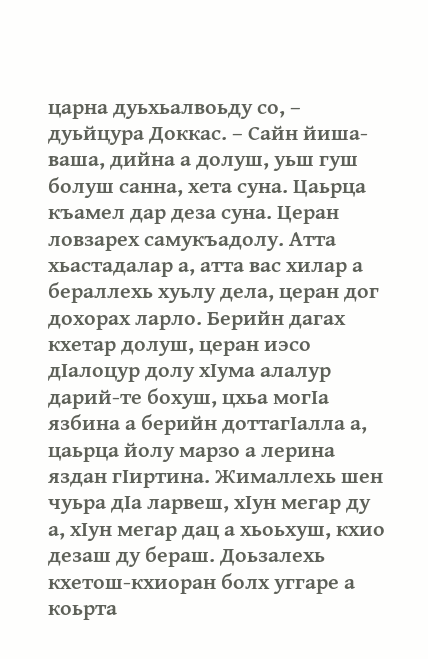царна дуьхьалвоьду со, – дуьйцура Доккас. – Сайн йиша-ваша, дийна а долуш, уьш гуш болуш санна, хета суна. Цаьрца къамел дар деза суна. Церан ловзарех самукъадолу. Атта хьастадалар а, атта вас хилар а бераллехь хуьлу дела, церан дог дохорах ларло. Берийн дагах кхетар долуш, церан иэсо дIалоцур долу хIума алалур дарий-те бохуш, цхьа могIа язбина а берийн доттагIалла а, цаьрца йолу марзо а лерина яздан гIиртина. Жималлехь шен чуьра дIа ларвеш, хIун мегар ду а, хIун мегар дац а хьоьхуш, кхио дезаш ду бераш. Доьзалехь кхетош-кхиоран болх уггаре а коьрта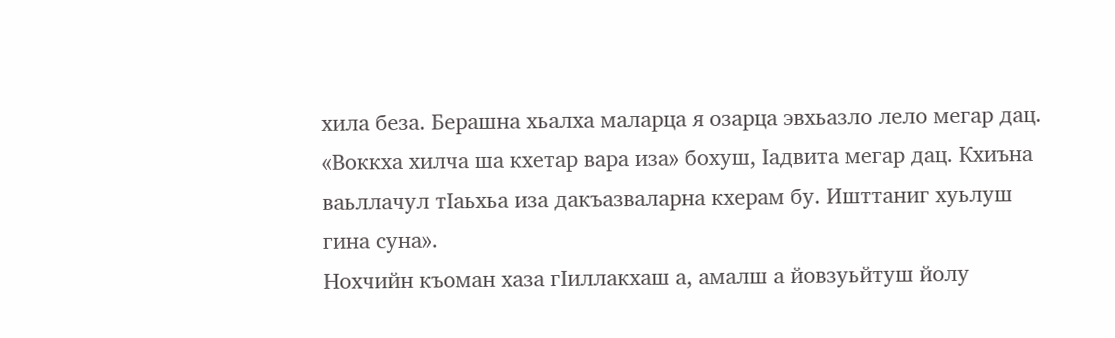хила беза. Берашна хьалха маларца я озарца эвхьазло лело мегар дац. «Воккха хилча ша кхетар вара иза» бохуш, Iадвита мегар дац. Кхиъна ваьллачул тIаьхьа иза дакъазваларна кхерам бу. Ишттаниг хуьлуш гина суна».
Нохчийн къоман хаза гIиллакхаш а, амалш а йовзуьйтуш йолу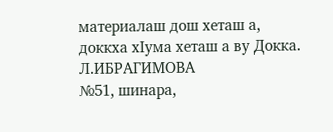материалаш дош хеташ а, доккха хIума хеташ а ву Докка.
Л.ИБРАГИМОВА
№51, шинара,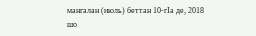мангалан (июль) беттан 10-гIа де, 2018 шо